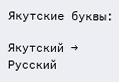Якутские буквы:

Якутский → Русский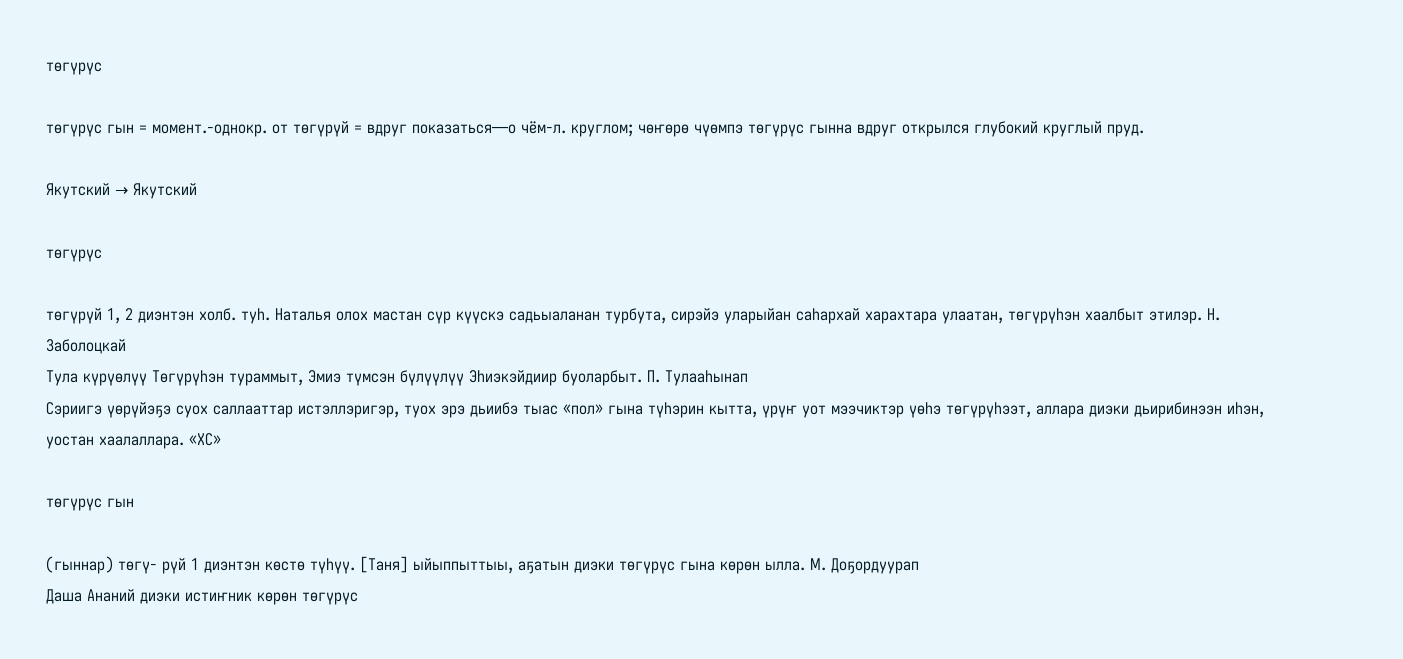төгүрүс

төгүрүс гын = момент.-однокр. от төгүрүй = вдруг показаться—о чём-л. круглом; чөҥөрө чүөмпэ төгүрүс гынна вдруг открылся глубокий круглый пруд.

Якутский → Якутский

төгүрүс

төгүрүй 1, 2 диэнтэн холб. туһ. Наталья олох мастан сүр күүскэ садьыаланан турбута, сирэйэ уларыйан саһархай харахтара улаатан, төгүрүһэн хаалбыт этилэр. Н. Заболоцкай
Тула күрүөлүү Төгүрүһэн тураммыт, Эмиэ түмсэн бүлүүлүү Эһиэкэйдиир буоларбыт. П. Тулааһынап
Сэриигэ үөрүйэҕэ суох саллааттар истэллэригэр, туох эрэ дьиибэ тыас «пол» гына түһэрин кытта, үрүҥ уот мээчиктэр үөһэ төгүрүһээт, аллара диэки дьирибинээн иһэн, уостан хаалаллара. «ХС»

төгүрүс гын

(гыннар) төгү- рүй 1 диэнтэн көстө түһүү. [Таня] ыйыппыттыы, аҕатын диэки төгүрүс гына көрөн ылла. М. Доҕордуурап
Даша Ананий диэки истиҥник көрөн төгүрүс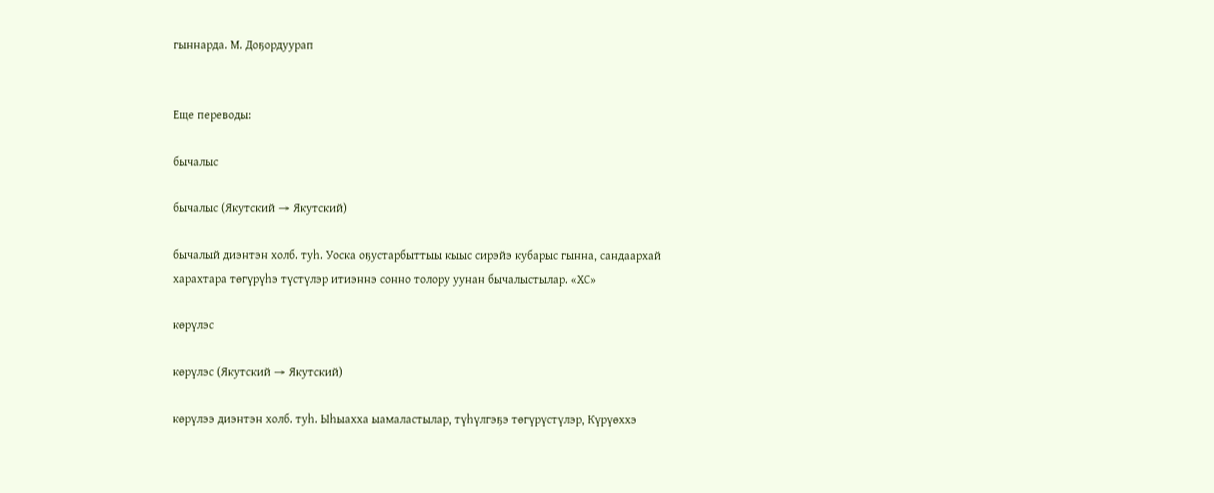гыннарда. М. Доҕордуурап


Еще переводы:

бычалыс

бычалыс (Якутский → Якутский)

бычалый диэнтэн холб. туһ. Уоска оҕустарбыттыы кыыс сирэйэ кубарыс гынна, сандаархай харахтара төгүрүһэ түстүлэр итиэннэ сонно толору уунан бычалыстылар. «ХС»

көрүлэс

көрүлэс (Якутский → Якутский)

көрүлээ диэнтэн холб. туһ. Ыһыахха ыамаластылар, түһүлгэҕэ төгүрүстүлэр, Күрүөххэ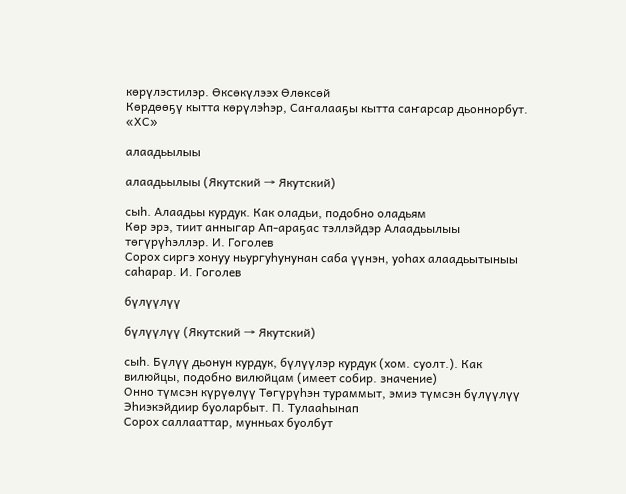көрүлэстилэр. Өксөкүлээх Өлөксөй
Көрдөөҕү кытта көрүлэһэр, Саҥалааҕы кытта саҥарсар дьоннорбут. «ХС»

алаадьылыы

алаадьылыы (Якутский → Якутский)

сыһ. Алаадьы курдук. Как оладьи, подобно оладьям
Көр эрэ, тиит анныгар Ап-араҕас тэллэйдэр Алаадьылыы төгүрүһэллэр. И. Гоголев
Сорох сиргэ хонуу ньургуһунунан саба үүнэн, уоһах алаадьытыныы саһарар. И. Гоголев

бүлүүлүү

бүлүүлүү (Якутский → Якутский)

сыһ. Бүлүү дьонун курдук, бүлүүлэр курдук (хом. суолт.). Как вилюйцы, подобно вилюйцам (имеет собир. значение)
Онно түмсэн күрүөлүү Төгүрүһэн тураммыт, эмиэ түмсэн бүлүүлүү Эһиэкэйдиир буоларбыт. П. Тулааһынап
Сорох саллааттар, мунньах буолбут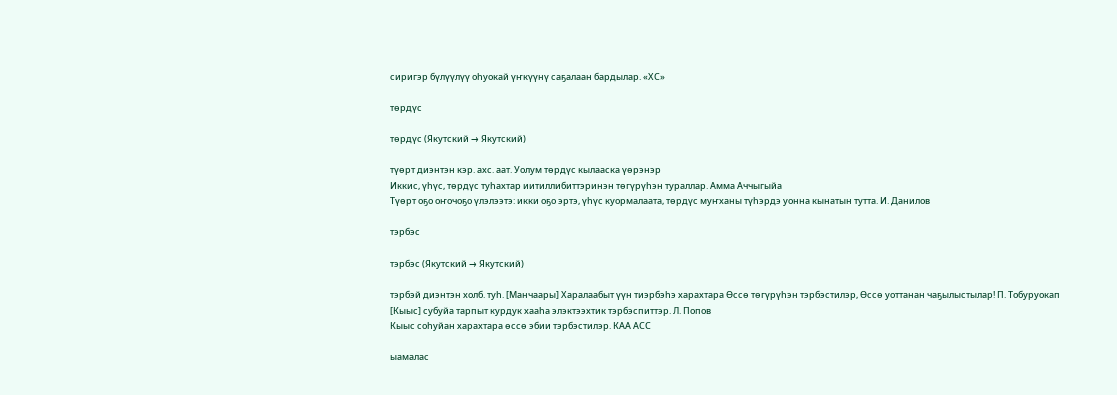сиригэр бүлүүлүү оһуокай үҥкүүнү саҕалаан бардылар. «ХС»

төрдүс

төрдүс (Якутский → Якутский)

түөрт диэнтэн кэр. ахс. аат. Уолум төрдүс кылааска үөрэнэр
Иккис, үһүс, төрдүс туһахтар иитиллибиттэринэн төгүрүһэн тураллар. Амма Аччыгыйа
Түөрт оҕо оҥочоҕо үлэлээтэ: икки оҕо эртэ, үһүс куормалаата, төрдүс муҥханы түһэрдэ уонна кынатын тутта. И. Данилов

тэрбэс

тэрбэс (Якутский → Якутский)

тэрбэй диэнтэн холб. туһ. [Манчаары] Харалаабыт үүн тиэрбэһэ харахтара Өссө төгүрүһэн тэрбэстилэр, Өссө уоттанан чаҕылыстылар! П. Тобуруокап
[Кыыс] субуйа тарпыт курдук хааһа элэктээхтик тэрбэспиттэр. Л. Попов
Кыыс соһуйан харахтара өссө эбии тэрбэстилэр. КАА АСС

ыамалас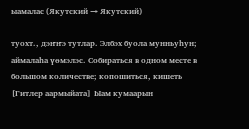ыамалас (Якутский → Якутский)

туохт., дэҥҥэ тутлар. Элбэх буола мунньуһун; аймалаһа үөмэлэс. Собираться в одном месте в большом количестве; копошиться, кишеть
[Гитлер аармыйата] Ыам кумаарын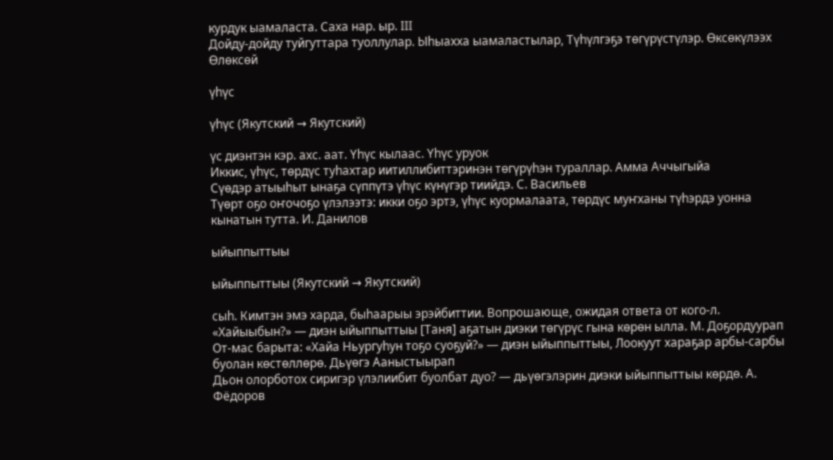курдук ыамаласта. Саха нар. ыр. III
Дойду-дойду туйгуттара туоллулар. Ыһыахха ыамаластылар, Түһүлгэҕэ төгүрүстүлэр. Өксөкүлээх Өлөксөй

үһүс

үһүс (Якутский → Якутский)

үс диэнтэн кэр. ахс. аат. Үһүс кылаас. Үһүс уруок
Иккис, үһүс, төрдүс туһахтар иитиллибиттэринэн төгүрүһэн тураллар. Амма Аччыгыйа
Сүөдэр атыыһыт ынаҕа сүппүтэ үһүс күнүгэр тиийдэ. С. Васильев
Түөрт оҕо оҥочоҕо үлэлээтэ: икки оҕо эртэ, үһүс куормалаата, төрдүс муҥханы түһэрдэ уонна кынатын тутта. И. Данилов

ыйыппыттыы

ыйыппыттыы (Якутский → Якутский)

сыһ. Кимтэн эмэ харда, быһаарыы эрэйбиттии. Вопрошающе, ожидая ответа от кого-л. «Хайыыбын?» — диэн ыйыппыттыы [Таня] аҕатын диэки төгүрүс гына көрөн ылла. М. Доҕордуурап
От-мас барыта: «Хайа Ньургуһун тоҕо суоҕуй?» — диэн ыйыппыттыы, Лоокуут хараҕар арбы-сарбы буолан көстөллөрө. Дьүөгэ Ааныстыырап
Дьон олорботох сиригэр үлэлиибит буолбат дуо? — дьүөгэлэрин диэки ыйыппыттыы көрдө. А. Фёдоров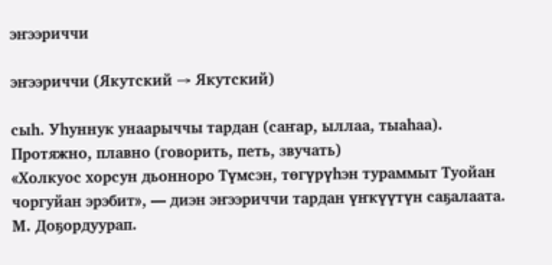эҥээриччи

эҥээриччи (Якутский → Якутский)

сыһ. Уһуннук унаарыччы тардан (саҥар, ыллаа, тыаһаа). Протяжно, плавно (говорить, петь, звучать)
«Холкуос хорсун дьонноро Түмсэн, төгүрүһэн тураммыт Туойан чоргуйан эрэбит», — диэн эҥээриччи тардан үҥкүүтүн саҕалаата. М. Доҕордуурап.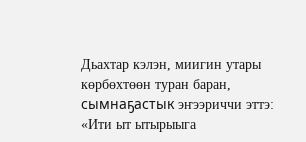Дьахтар кэлэн, миигин утары көрбөхтөөн туран баран, сымнаҕастык эҥээриччи эттэ: «Ити ыт ытырыыга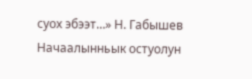суох эбээт…» Н. Габышев
Начаалынньык остуолун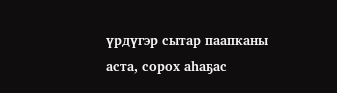үрдүгэр сытар паапканы аста, сорох аһаҕас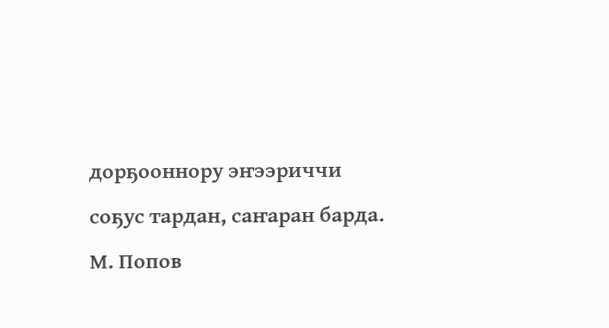дорҕооннору эҥээриччи соҕус тардан, саҥаран барда. М. Попов